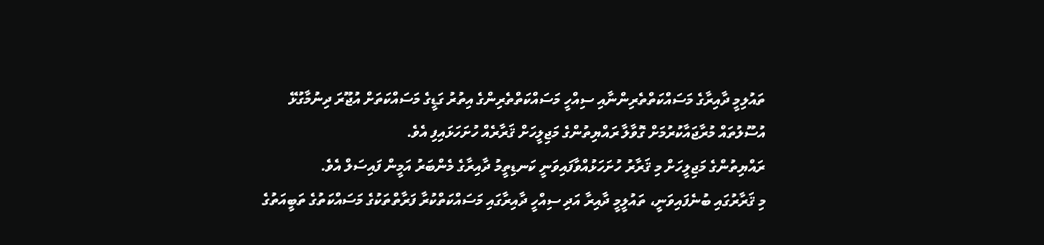ތައުލިމީ ދާއިރާގެ މަސައްކަތްތެރިންނާއި ސިއްހީ މަސައްކަތްތެރިންގެ އިތުރު ގަޑީގެ މަސައްކަތަށް އުޖޫރަ ދިނުމާގުޅޭ އުސޫލުތައް މުރާޖައާކުރުމަށް ގޮވާލާ ރައްޔިތުންގެ މަޖިލީހަށް ޤަރާރެއް ހުށަހަޅައިފި އެވެ.
ރައްޔިތުންގެ މަޖިލީހަށް މި ޤަރާރު ހުށަހަޅުއްވާފައިވަނީ ކަނޑިތީމު ދާއިރާގެ މެންބަރު އަމީން ފައިސަލް އެވެ.
މި ޤަރާރުގައި ބުނެފައިވަނީ، ތައުލީމީ ދާއިރާ އަދި ސިއްހީ ދާއިރާގައި މަސައްކަތްކުރާ ފަރާތްތަކުގެ މަސައްކަތުގެ ތަބީއަތުގެ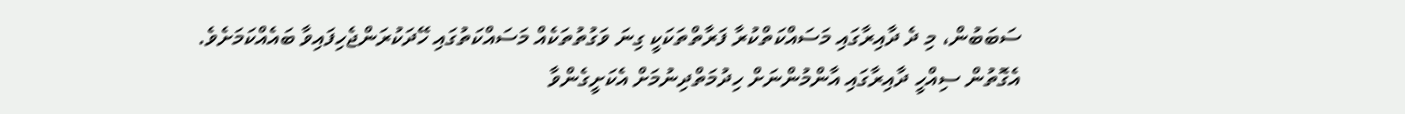ސަބަބުން، މި ދެ ދާއިރާގައި މަސައްކަތްކުރާ ފަރާތްތަކަކީ ގިނަ ވަގުތުތަކެއް މަސައްކަތުގައި ހޭދަކުރަންޖެހިފައިވާ ބައެއްކަމަށެވެ.
އެގޮތުން ސިއްހީ ދާއިރާގައި އާންމުންނަށް ހިދުމަތްދިނުމަށް އެކަށީގެންވާ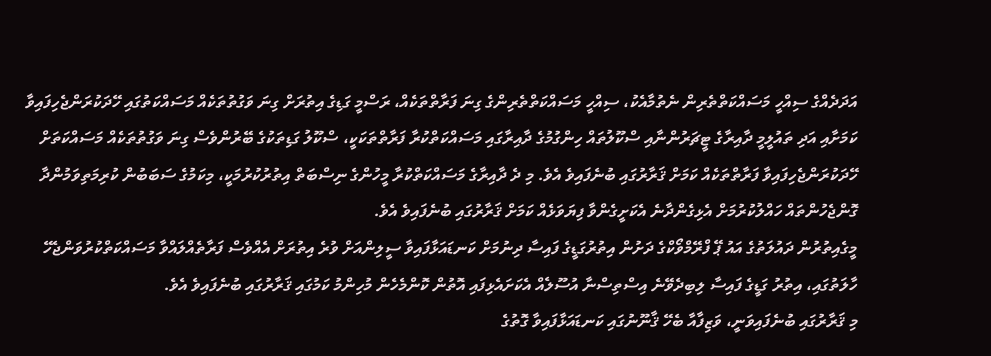އަދަދެއްގެ ސިއްހީ މަސައްކަތްތެރިން ނެތުމާއެކު، ސިއްހީ މަސައްކަތްތެރިންގެ ގިނަ ފަރާތްތަކެއް، ރަސްމީ ގަޑިގެ އިތުރަށް ގިނަ ވަގުތުތަކެއް މަސައްކަތުގައި ހޭދަކުރަންޖެހިފައިވާ ކަމަށާއި އަދި ތައުލީމީ ދާއިރާގެ ޓީޗަރުންނާއި ސްކޫލުތައް ހިންގުމުގެ ދާއިރާގައި މަސައްކަތްކުރާ ފަރާތްތަކަކީ، ސްކޫލު ގަޑިތަކުގެ ބޭރުންވެސް ގިނަ ވަގުތުތަކެއް މަސައްކަތަށް ހޭދަކުރަންޖެހިފައިވާ ފަރާތްތަކެއް ކަމަށް ޤަރާރުގައި ބުނެފައިވެ އެވެ. މި ދެ ދާއިރާގެ މަސައްކަތްކުރާ މީހުންގެ ނިސްބަތް އިތުރުކުރުމަކީ، މިކަމުގެ ސަބަބުން ކުރިމަތިވަމުންދާ ގޮންޖެހުންތައް ހައްލުކުރުމަށް އެޅިގެންދާނެ އެކަށީގެންވާ ފިޔަވަޅެއް ކަމަށް ޤަރާރުގައި ބުނެފައިވެ އެވެ.
މީގެއިތުރުން ދައުލަތުގެ އައު ޕޭ ފްރޭމްވޯކްގެ ދަށުން އިތުރުގަޑީގެ ފައިސާ ދިނުމަށް ކަނޑައަޅާފައިވާ ސީލިންއަށް ވުރެ އިތުރަށް އެއްވެސް ފަރާތެއްލައްވާ މަސައްކަތްކުރުވަންޖެހޭ ހާލަތުގައި، އިތުރު ގަޑީގެ ފައިސާ ލިބިދެވޭނެ އިސްތިސްނާ އުސޫލެއް އެކަށައެޅިފައި އޮތުން ކޮންމެހެން މުހިންމު ކަމުގައި ޤަރާރުގައި ބުނެފައިވެ އެވެ.
މި ޤަރާރުގައި ބުނެފައިވަނީ، ވަޒިފާއާ ބެހޭ ޤާނޫނުގައި ކަނޑައަޅާފައިވާ ގޮތުގެ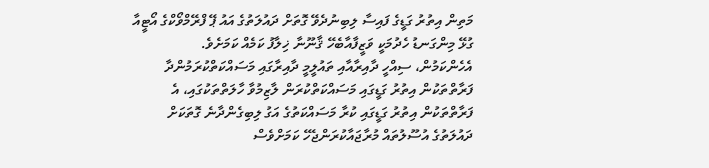މަތިން އިތުރު ގަޑީގެ ފައިސާ ލިބިނުދެވޭ ގޮތަށް ދައުލަތުގެ އައު ޕޭ ފްރޭމްވޯކްގެ އޯޓީއާ ގުޅޭ މިންގަނޑު ހެދުމަކީ ވަޒީފާއާބެހޭ ޤާނޫނާ ޚިލާފު ކަމެއް ކަމަށެވެ.
އެހެންކަމުން، ސިއްހީ ދާއިރާއާއި ތައުލީމީ ދާއިރާގައި މަސައްކަތްކުރަމުންދާ ފަރާތްތަކުން އިތުރު ގަޑީގައި މަސައްކަތްކުރަން ލާޒިމުވާ ހާލަތްތަކުގައި، އެ ފަރާތްތަކުން އިތުރު ގަޑީގައި ކުރާ މަސައްކަތުގެ އަގު ލިބިގެންދާނެ ގޮތަކަށް ދައުލަތުގެ އުސޫލުތައް މުރާޖައާކުރަންޖެހޭ ކަމަށްވެސް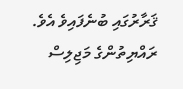ޤަރާރުގައި ބުނެފައިވެ އެވެ.
ރައްޔިތުންގެ މަޖިލިސް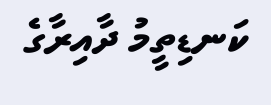ކަނޑިތީމު ދާއިރާގެ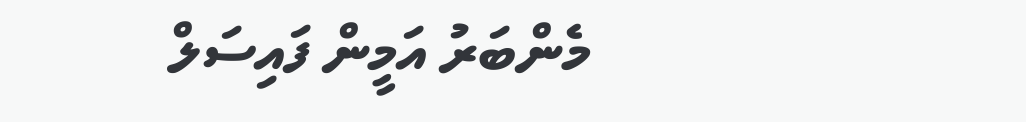މެންބަރު އަމީން ފައިސަލް